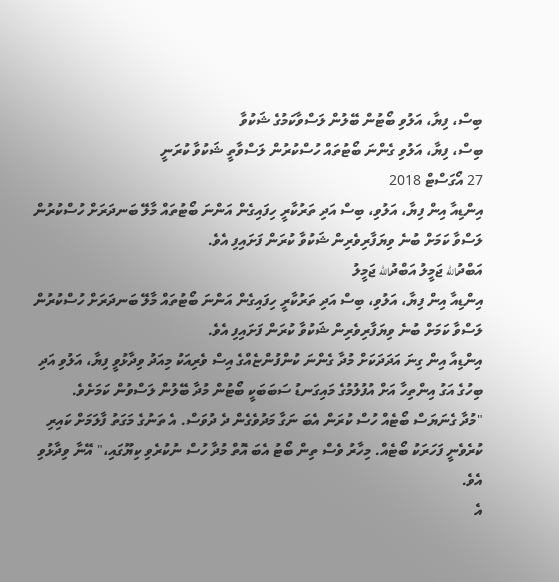ބިސް، ފިޔާ، އަލުވި ބޯޓުން ބޭލުން ލަސްވާކަމުގެ ޝަކުވާ
ބިސް، ފިޔާ، އަލުވި ގެންނަ ބޯޓުތައް ހުސްކުރުން ލަސްވާތީ ޝަކުވާ ކުރަނީ
27 އޯގަސްޓް 2018
އިންޑިއާ އިން ފިޔާ، އަލުވި، ބިސް އަދި ތަރުކާރީ ހިފައިގެން އަންނަ ބޯޓުތައް މާލޭ ބަނދަރަށް ހުސްކުރުން ލަސްވާ ކަމަށް ބުނެ ވިޔަފާރިވެރިން ޝަކުވާ ކުރަން ފަށައިފި އެވެ.
އަބްދުالله ޖަމީލު އަބްދުالله ޖަމީލު
އިންޑިއާ އިން ފިޔާ، އަލުވި، ބިސް އަދި ތަރުކާރީ ހިފައިގެން އަންނަ ބޯޓުތައް މާލޭ ބަނދަރަށް ހުސްކުރުން ލަސްވާ ކަމަށް ބުނެ ވިޔަފާރިވެރިން ޝަކުވާ ކުރަން ފަށައިފި އެވެ.
އިންޑިއާ އިން ގިނަ އަދަދަކަށް މުދާ ގެންނަ ކުންފުންޏެއްގެ އިސް ވެރިއަކު މިއަދު ވިދާޅުވީ ފިޔާ، އަލުވި އަދި ބިހުގެ އަގު އިންތިހާ އަށް އުފުލުމުގެ މައިގަނޑު ސަބަބަކީ ބޯޓުން މުދާ ބޭލުން ލަސްވުން ކަމަށެވެ.
"މުދާ ގެނަޔަސް ބޯޓެއް ހުސް ކުރަން އެބަ ނަގާ މަދުވެގެން ދެ ދުވަސް. އެ ތަނުގެ މަގަތު ފާލަމަށް ކައިރި ކުރެވެނީ ފަހަރަކު ބޯޓެއް. މިހާރު ވެސް ތިން ބޯޓު އެބަ އޮތް މުދާ ހުސް ނުކުރެވި ކިޔޫގައި،" އޭނާ ވިދާޅުވި އެވެ.
އެ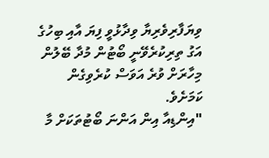ވިޔަފާރިވެރިޔާ ވިދާޅުވީ ފިޔަ އާއި ބިހުގެ އަގު ތިރިކުރެވޭނީ ބޯޓުން މުދާ ބޭލުން މިހާރަށް ވުރެ އަވަސް ކުރެވިގެން ކަމަށެވެ.
"އިންޑިއާ އިން އަންނަ ބޯޓުތަކަށް މާ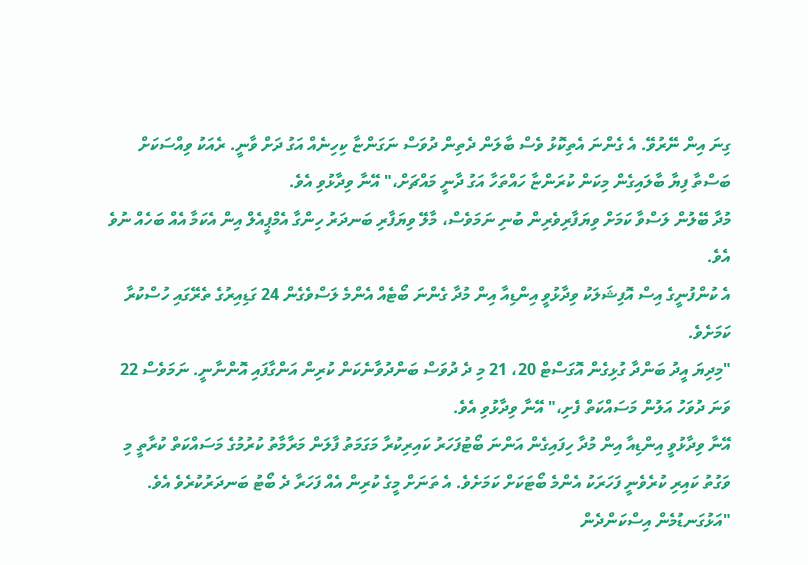ގިނަ އިން ނޭރުވޭ. އެ ގެންނަ އެތިކޮޅު ވެސް ބާލަން ދެތިން ދުވަސް ނަގަންޏާ ކިހިނެއް އަގު ދަށް ވާނީ. ރެއަކު ވިއްސަކަށް ބަސްތާ ފިޔާ ބާލައިގެން މިކަން ކުރަންޏާ ހައްތަހާ އަގު ދާނީ މައްޗަށް،" އޭނާ ވިދާޅުވި އެވެ.
މުދާ ބޭލުން ލަސްވާ ކަމަށް ވިޔަފާރިވެރިން ބުނި ނަމަވެސް، މާލޭ ވިޔަފާރި ބަނދަރު ހިންގާ އެމްޕީއެލް އިން އެކަމާ އެއް ބަހެއް ނުވެ އެވެ.
އެ ކުންފުނީގެ އިސް އޮފިޝަލަކު ވިދާޅުވީ އިންޑިއާ އިން މުދާ ގެންނަ ބޯޓެއް އެންމެ ލަސްވެގެން 24 ގަޑިއިރުގެ ތެރޭގައި ހުސްކުރާ ކަމަށެވެ.
"މިދިޔަ އީދު ބަންދާ ގުޅިގެން އޮގަސްޓް 20، 21 މި ދެ ދުވަސް ބަންދުވާނެކަން ކުރިން އަންގާފައި އޮންނާނީ. ނަމަވެސް 22 ވަނަ ދުވަހު އަލުން މަސައްކަތް ފެށި،" އޭނާ ވިދާޅުވި އެވެ.
އޭނާ ވިދާޅުވީ އިންޑިއާ އިން މުދާ ހިފައިގެން އަންނަ ބޯޓުފަހަރު ކައިރިކުރާ މަގަމަތު ފާލަން މަރާމާތު ކުރުމުގެ މަސައްކަތް ކުރާތީ މި ވަގުތު ކައިރި ކުރެވެނީ ފަހަރަކު އެންމެ ބޯޓަކަށް ކަމަށެވެ. އެ ތަނަށް މީގެ ކުރިން އެއް ފަހަރާ ދެ ބޯޓު ބަނދަރުކުރެވެ އެވެ.
"އަޅުގަނޑުމެން އިސްކަންދެން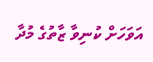އަވަހަށް ކުނިވާ ޒާތުގެ މުދާ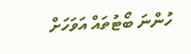ހުންނަ ބޯޓުތައް އަވަހަށް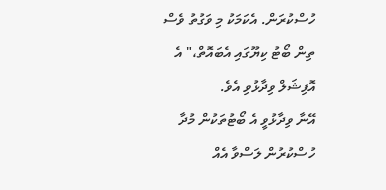ހުސްކުރަން. އެކަމަކު މި ވަގުތު ވެސް ތިން ބޯޓު ކިޔޫގައި އެބައޮތް،" އެ އޮފިޝަލް ވިދާޅުވި އެވެ.
އޭނާ ވިދާޅުވީ އެ ބޯޓުތަކުން މުދާ ހުސްކުރުން ލަސްވާ އެއް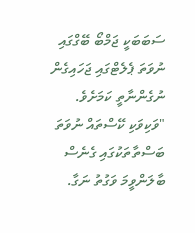ސަބަބަކީ ޖަމްބޯ ބޭގްގައި ނުވަތަ ޕެލެޓްގައި ޖަހައިގެން ނުގެންނާތީ ކަމަށެވެ.
"ވަކިވަކި ކޭސްތައް ނުވަތަ ބަސްތާތަކުގައި ގެނެސް ބާލަންވީމަ ވަގުތު ނަގާ.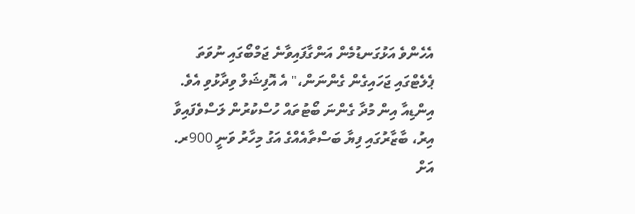އެހެންވެ އަޅުގަނޑުމެން އަންގާފައިވާނެ ޖަމްބޯގައި ނުވަތަ ޕެލެޓްގައި ޖަހައިގެން ގެންނަން،" އެ އޮފިޝަލް ވިދާޅުވި އެވެ.
އިންޑިއާ އިން މުދާ ގެންނަ ބޯޓުތައް ހުސްކުރުން ލަސްވެފައިވާ އިރު، ބާޒާރުގައި ފިޔާ ބަސްތާއެއްގެ އަގު މިހާރު ވަނީ 900ރ. އަށް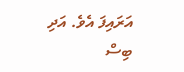އަރައިފަ އެވެ. އަދި ބިސް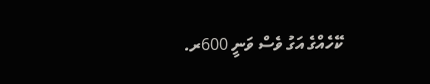ކޭހެއްގެ އަގު ވެސް ވަނީ 600ރ.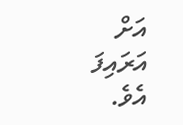އަށް އަރައިފަ އެވެ.